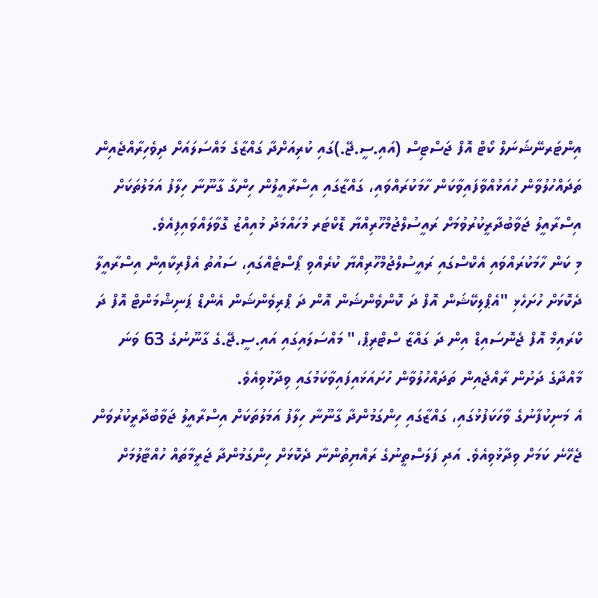އިންޓަރނޭޝަނަލް ކޯޓް އޮފް ޖަސްޓިސް (އައި.ސީ.ޖޭ.)ގައި ކުރިއަށްދާ ގައްޒާގެ މައްސަލައަށް ދިވެހިރާއްޖެއިން ތަދައްހުލުވާން ހުއަޅުއްވާފައިވާކަން ހާމަކުރައްވައި، ގައްޒާގައި އިސްރާއީލުން ހިންގާ ގާނޫނާ ހިލާފު އަމަލުތަކަށް އިސްރާއީލު ޖަވާބުދާރީކުރުވުމަށް ރައީސުލްޖުމްހޫރިއްޔާ ޑޮކްޓަރ މުހައްމަދު މުއިއްޒު ގޮވާލައްވައިފިއެވެ.
މި ކަން ހާމަކުރައްވައި އެކްސްގައި ރައީސުލްޖުމްހޫރިއްޔާ ކުރެއްވި ޕޯސްޓެއްގައި، ސައުތު އެފްރިކާއިން އިސްރާއީލާ ދެކޮޅަށް ހުށަހެޅި "އެޕްލިކޭޝަން އޮފް ދަ ކޮންވެންޝަން އޮން ދަ ޕްރިވެންޝަން އެންޑް ޕަނިޝްމަންޓް އޮފް ދަ ކްރައިމް އޮފް ޖެނޮސައިޑް އިން ދަ ގައްޒާ ސްޓްރިޕް،" މައްސަލައިގައި އައި.ސީ.ޖޭ.ގެ ގާނޫނުގެ 63 ވަނަ މާއްދާގެ ދަށުން ރާއްޖެއިން ތަދައްހުލުވާން ހުށައަޅައިފައިވާކަމުގައި ވިދާޅުވިއެވެ.
އެ މަނިކުފާނުގެ ވާހަކަފުޅުގައި، ގައްޒާގައި ހިންގަމުންދާ ގާނޫނާ ހިލާފު އަމަލުތަކަށް އިސްރާއީލު ޖަވާބުދާރީކުރުވަން ޖެހޭނެ ކަމަށް ވިދާޅުވިއެވެ. އަދި ފަލަސްތީނުގެ ރައްޔިތުންނާ ދެކޮޅަށް ހިންގަމުންދާ ޖަރީމާތައް ހުއްޓާލުމަށް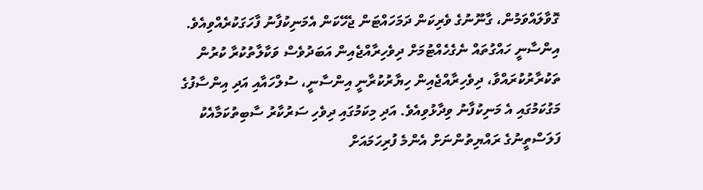ގޮވާލައްވަމުން، ގާނޫނުގެ ވެރިކަން ދަމަހައްޓަން ޖެހޭކަން އެމަނިކުފާނު ފާހަގަކުރެއްވިއެވެ.
އިންސާނީ ހައްގުތައް ނެގެހެއްޓުމަށް ދިވެހިރާއްޖެއިން އަބަދުވެސް ވަކާލާތުކުރާ ކުރުން ތަކުރާރުކުރައްވާ، ދިވެހިރާއްޖެއިން ހިޔާރުކުރާނީ އިންސާނީ، ސުލްހައާއި އަދި އިންސާފުގެ މަގުކަމުގައި އެ މަނިކުފާނު ވިދާޅުވިއެވެ. އަދި މިކަމުގައި ދިވެހި ސަރުކާރު ސާބިތުކަމާއެކު ފަލަސްތީނުގެ ރައްޔިތުންނަށް އެންމެ ފުރިހަމައަށް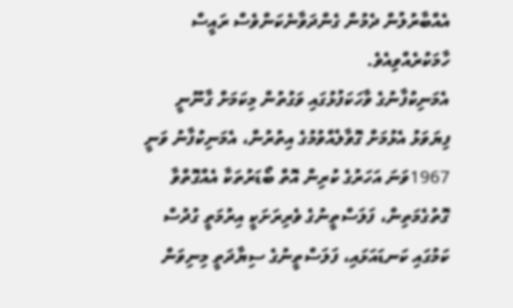އެއްބާރުލުން ދެމުން ގެންދަވާނެކަންވެސް ރައީސް ހާމަކުރެއްވިއެވެ.
އެމަނިކުފާނުގެ ވާހަކަފުޅުގައި ވަގުތުން މިކަމަށް ގާނޫނީ ފިޔަވަޅު އެޅުމަށް ގޮވާލެއްވުމުގެ އިތުރުން، އެމަނިކުފާނު ވަނީ 1967ވަނަ އަހަރުގެ ކުރިން އޮތް ބޯޑަރުތަކާ އެއްގޮތްވާ ގޮތުގެމަތިން، ފަލަސްތީނުގެ ވެރިރަށަކީ އިރުމަތީ ގުދުސް ކަމުގައި ކަނޑައަޅައި، ފަލަސްތީނުގެ ސިޔާދަތީ މިނިވަން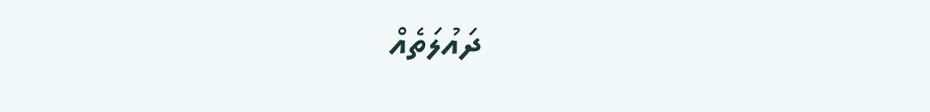ދައުލަތެއް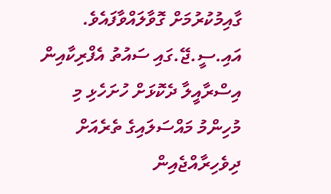ގާއިމުކުރުމަށް ގޮވާލައްވާފައެވެ.
އައި.ސީ.ޖޭ.ގައި ސައުތު އެފްރިކާއިން އިސްރާއީލާ ދެކޮޅަށް ހުށަހެޅި މި މުހިންމު މައްސަލައިގެ ތެރެއަށް ދިވެހިރާއްޖެއިން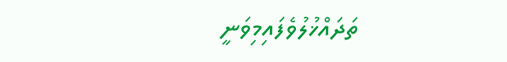ތަދައްޚުލުވެފައިމިވަނީ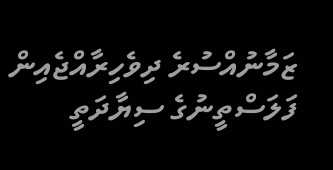ޒަމާނުއްސުރެ ދިވެހިރާއްޖެއިން ފަލަސްތީނުގެ ސިޔާދަތީ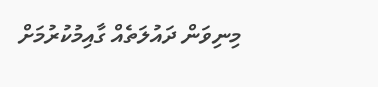މިނިވަން ދައުލަތެއް ގާއިމުކުރުމަށް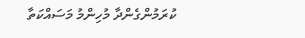ކުރަމުންގެންދާ މުހިންމު މަސައްކަތާ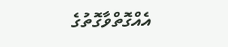އެއްގޮތްވާގޮތުގެ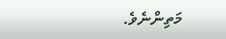މަތިންނެވެ.